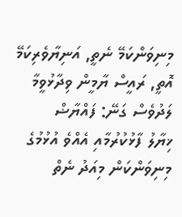މިނިވަންކަމޭ ނެތީ, އަނިޔާވެރިކަމޭ އޮތީ, ރައީސް ޔާމީން ވިދާޅުވީމާ ލަދުވެސް ގަނޭ: ފައްޔާޟް
ޚިޔާލު ފާޅުކުރުމާއި އެއްވެ އުޅުމުގެ މިނިވަންކަން މިއަދު ނެތް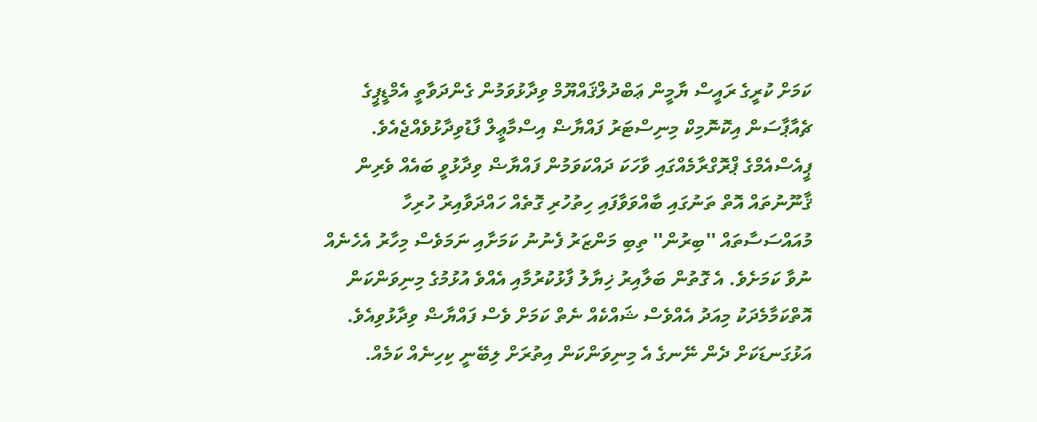ކަމަށް ކުރީގެ ރައީސް ޔާމީން ޢަބްދުލްޤައްޔޫމް ވިދާޅުވަމުން ގެންދަވާތީ އެމްޑީޕީގެ ޗެއާޕާސަން އިކޮނޮމިކް މިނިސްޓަރު ފައްޔާޟް އިސްމާޢީލް ފާޑުވިދާޅުވެއްޖެއެވެ.
ޕީއެސްއެމްގެ ޕްރޮގްރާމެއްގައި ވާހަކަ ދައްކަވަމުން ފައްޔާޟް ވިދާޅުވީ ބައެއް ވެރިން ޤާނޫނުތައް އޮތް ތަނުގައި ބާއްވަވާފައި ހިތުހުރި ގޮތެއް ހައްދަވާއިރު ހުރިހާ މުއައްސަސާތައް ''ބިރުން'' ތިބި މަންޒަރު ފެނުނު ކަމަށާއި ނަމަވެސް މިހާރު އެހެނެއް ނުވާ ކަމަށެވެ. އެ ގޮތުން ބަލާއިރު ޚިޔާލު ފާޅުކުރުމާއި އެއްވެ އުޅުމުގެ މިނިވަންކަން އޮތްކަމާމެދަކު މިއަދު އެއްވެސް ޝައްކެއް ނެތް ކަމަށް ވެސް ފައްޔާޟް ވިދާޅުވިއެވެ.
އަޅުގަނޑަކަށް ދެން ނޭނގެ އެ މިނިވަންކަން އިތުރަށް ލިބޭނީ ކިހިނެއް ކަމެއް.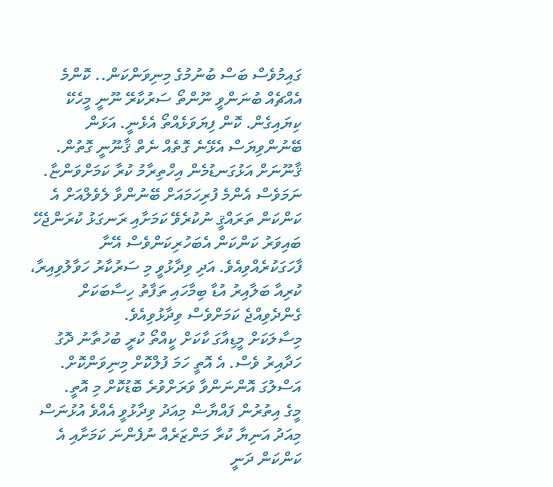ގައިމުވެސް ބަސް ބުނުމުގެ މިނިވަންކަން.. ކޮންމެ އެއްޗެއް ބުނަންވީ ނޫންތޯ ސަރުކާރޭ ނޫނީ މީހެކޭ ކިޔައިގެން. ކޮން ފިޔަވަޅެއްތޯ އެޅެނީ. އަޅަން ބޭނުންވިޔަސް އެޅޭނެ ގޮތެއް ނެތް ޤާނޫނީ ގޮތުން. ޤާނޫނަށް އަޅުގަނޑުމެން އިހްތިރާމު ކުރާ ކަމަށްވަންޏާ.
ނަމަވެސް އެންމެ ފުރިހަމައަށް ބޭނުންވާ ލެވެލްއަށް އެ ކަންކަން ތަރައްޤީ ނުކުރެވޭ ކަމަށާއި ރަނގަޅު ކުރަންޖެހޭ ބައިވަރު ކަންކަން އެބަހުރިކަންވެސް އޭނާ ފާހަގަކުރެއްވިއެވެ. އަދި ވިދާޅުވީ މި ސަރުކާރު ހަވާލުވިއިރާ، ކުރިއާ ބަލާއިރު އުޑާ ބިމާހައި ތަފާތު ހިސާބަކަށް ގެންދެވިއްޖެ ކަމަށްވެސް ވިދާޅުވިއެވެ.
މިސާލަކަށް މީޑިއާގަ ކާކަށް ކީއްތޯ ކުރީ ބުހުތާނު ދޮގު ހަދާއިރު ވެސް. އެ އޮތީ ހަމަ ފުލްކޮށް މިނިވަންކޮށް. އަސްލުގަ އޮންނަންވާ ވަރަށްވުރެ ބޮޑުކޮށް މި އޮތީ.
މީގެ އިތުރުން ފައްޔާޟް މިއަދު ވިދާޅުވީ އެއްވެ އުޅުނަސް މިއަދު އަނިޔާ ކުރާ މަންޒަރެއް ނުފެންނަ ކަމަށާއި އެ ކަންކަން ދަނީ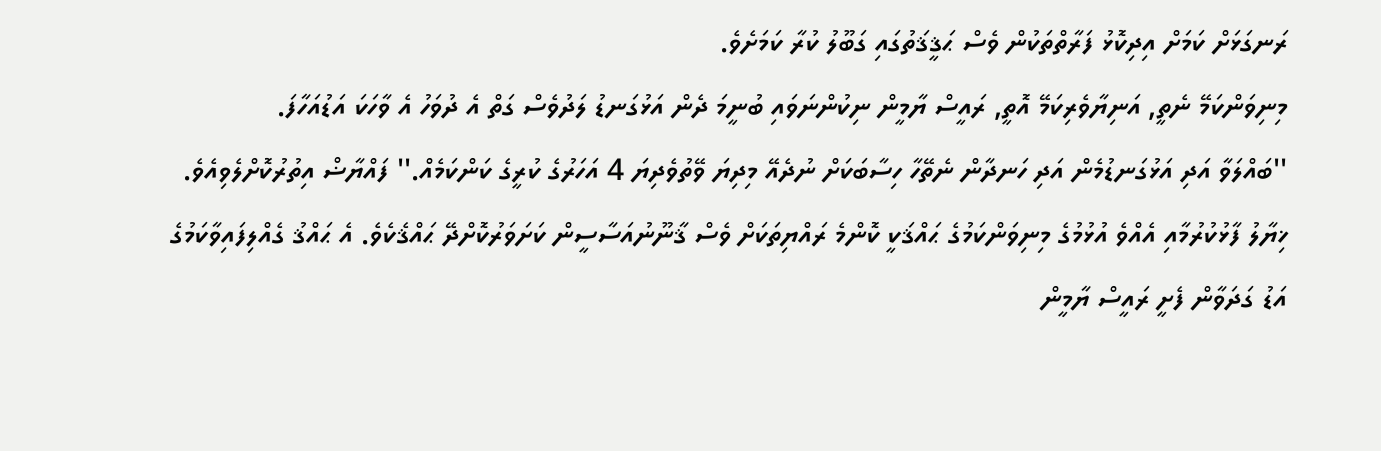ރަނގަޅަށް ކަމަށް އިދިކޮޅު ފަރާތްތަކުން ވެސް ޙަޤީޤަތުގައި ގަބޫލު ކުރާ ކަމަށެވެ.
މިނިވަންކަމޭ ނެތީ, އަނިޔާވެރިކަމޭ އޮތީ, ރައީސް ޔާމީން ނިކުންނަވައި ބުނީމަ ދެން އަޅުގަނޑު ލަދުވެސް ގަތް އެ ދުވަހު އެ ވާހަކަ އަޑުއަހާފަ.
''ބައްލަވާ އަދި އަޅުގަނޑުމެން އަދި ހަނދާން ނެތޭހާ ހިސާބަކަށް ނުދެއޭ މިދިޔަ ވޭތުވެދިޔަ 4 އަހަރުގެ ކުރީގެ ކަންކަމެއް.'' ފައްޔާޟް އިތުރުކޮށްލެވިއެވެ.
ޚިޔާލު ފާޅުކުރުމާއި އެއްވެ އުޅުމުގެ މިނިވަންކަމުގެ ޙައްޤަކީ ކޮންމެ ރައްޔިތަކަށް ވެސް ޤާނޫނުއަސާސީން ކަށަވަރުކޮށްދޭ ޙައްޤެކެވެ. އެ ޙައްޤު ގެއްލިފައިވާކަމުގެ އަޑު ގަދަވާން ފެށީ ރައީސް ޔާމީން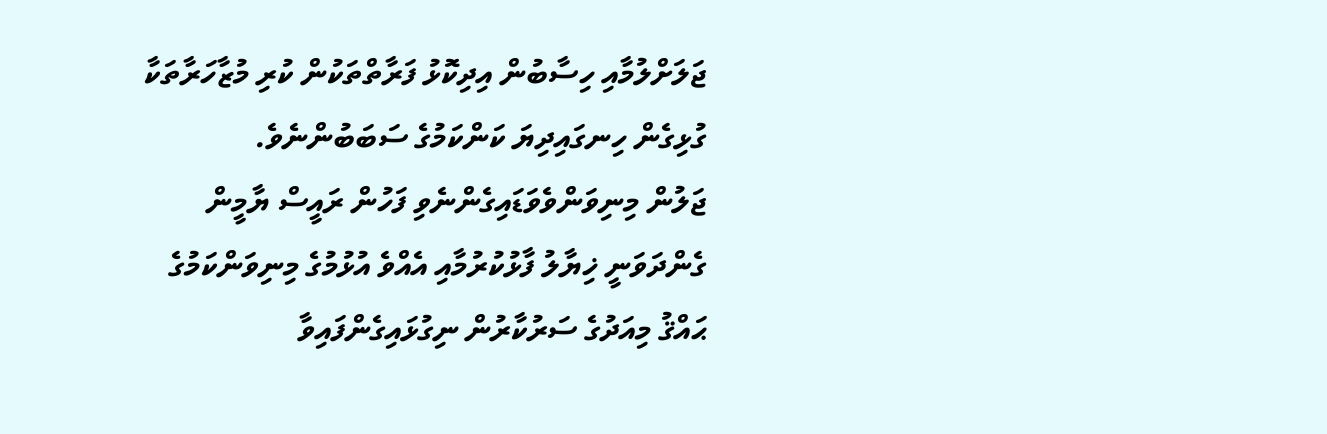ޖަލަށްލުމާއި ހިސާބުން އިދިކޮޅު ފަރާތްތަކުން ކުރި މުޒާހަރާތަކާ ގުޅިގެން ހިނގައިދިޔަ ކަންކަމުގެ ސަބަބުންނެވެ.
ޖަލުން މިނިވަންވެވަޑައިގެންނެވި ފަހުން ރައީސް ޔާމީން ގެންދަވަނީ ޚިޔާލު ފާޅުކުރުމާއި އެއްވެ އުޅުމުގެ މިނިވަންކަމުގެ ޙައްޤު މިއަދުގެ ސަރުކާރުން ނިގުޅައިގެންފައިވާ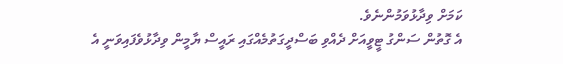ކަމަށް ވިދާޅުވަމުންނެވެ.
އެ ގޮތުން ސަންގު ޓީވީއަށް ދެއްވި ބަސްދީގަތުމެއްގައި ރައީސް ޔާމީން ވިދާޅުވެފައިވަނީ އެ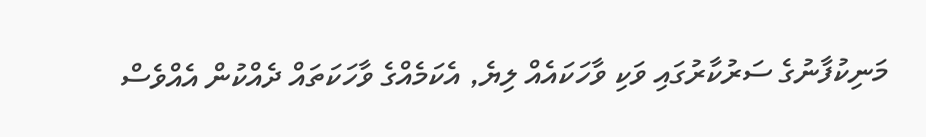މަނިކުފާނުގެ ސަރުކާރުގައި ވަކި ވާހަކައެއް ލިޔެ, އެކަމެއްގެ ވާހަކަތައް ދެއްކުން އެއްވެސް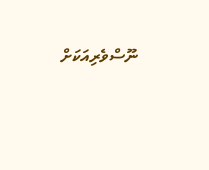ނޫސްވެރިއަކަށް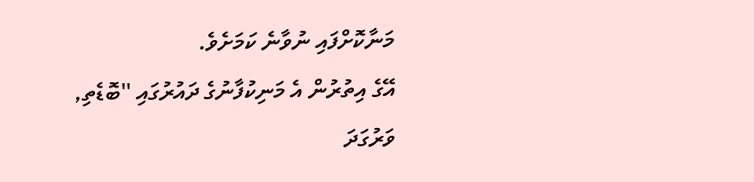މަނާކޮށްފައި ނުވާނެ ކަމަށެވެ.
އޭގެ އިތުރުން އެ މަނިކުފާނުގެ ދައުރުގައި ''ބޮޑެތި, ވަރުގަދަ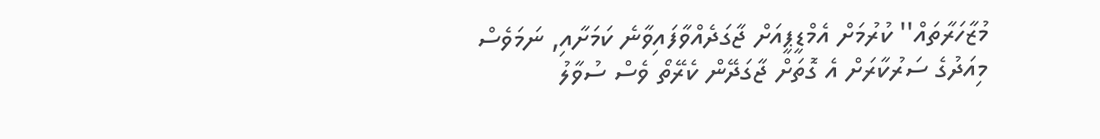މުޒާހަރާތައް'' ކުރުމަށް އެމްޑީޕީއަށް ޖާގަދެއްވާފައިވާނެ ކަމަށާއި, ނަމަވެސް މިއަދުގެ ސަރުކާރަށް އެ ގޮތަށް ޖާގަދޭން ކެރޭތޯ ވެސް ސުވާލު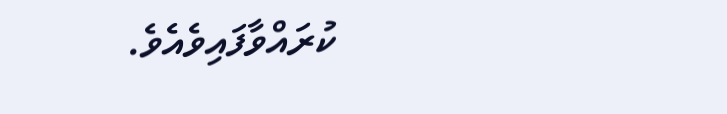ކުރައްވާފައިވެއެވެ.